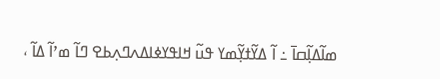ߘߊ߬ߡߊ߲߬ߛߊ߫ ߸ ߊ߬ ߡߌ߬ߙߌ߲߬ߘߌ ߟߎ߬ ߞߊߟߌߦߊߡߍߣߍ߲ߕߐ ߣߊ߬ ߘߴߊ߬ ߡߊ߬ ،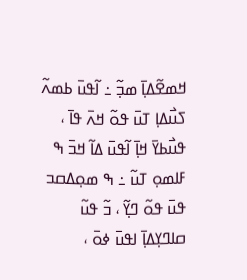ߞߘߐ߬ߡߊ߲߫ ߘߏ߲߬ ߸ ߊ߬ߟߎ߫ ߕߘߍ߬ ߖߎ߯ߡߊ߲ ߠߎ߫ ߟߋ߬ ߞߍ߫ ߟߊ߫ ، ߟߎ߯ߕߌ߫ ߞߊ߲߫ ߊ߬ߟߎ߫ ߡߊ߬ ߞߏ߫ ߒ ߓߊߘߋ߲ ߠߎ߬ ߸ ߒ ߘߋ߲ߡߛߏ ߟߎ߫ ߟߋ߬ ߣߌ߲߬ ، ߏ߬ ߟߎ߬ ߛߊߣߌ߲ߡߊ߲߫ ߊߟߎ߫ ߦߋ߫ ،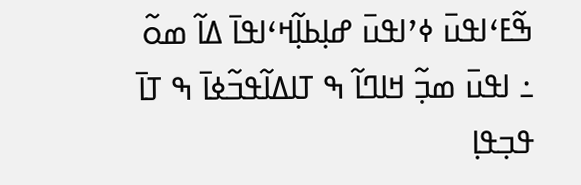ߒ߬ߓߵߊߟߎ߫ ߦߴߊߟߎ߫ ߝߊ߲ߕߊ߲߬ߞߵߊߟߊ߫ ߡߊ߬ ߘߋ߬ ߸ ߊߟߎ߫ ߘߏ߲߬ ߞߊߣߊ߬ ߒ ߠߊߡߊ߬ߟߏ߬ߦߊ߫ ߒ ߠߊ߫ ߟߏ߲ߟߊ߲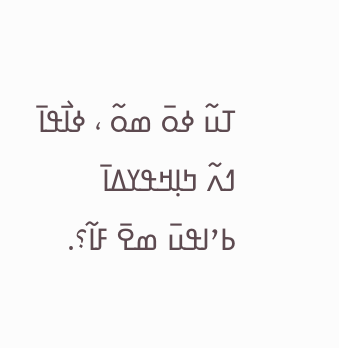ߠߎ߬ ߦߋ߫ ߘߋ߬ ، ߦߊ߯ߟߊ߫ ߗߍ߬ ߤߊ߲ߞߟߌߡߊ߫ ߕߴߊߟߎ߫ ߘߐ߫ ߓߊ߬؟.